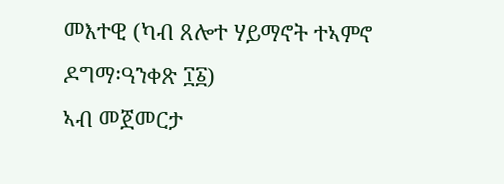መእተዊ (ካብ ጸሎተ ሃይማኖት ተኣምኖ ዶግማ፡ዓንቀጽ ፲፩)
ኣብ መጀመርታ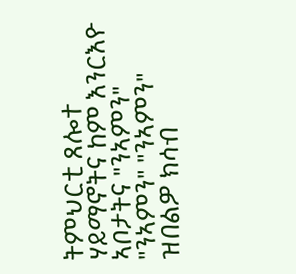ትምህርቲ ጸሎተ ሃይማኖትና ከም እንርእዮ ኣቦታትና "ንኣምን" "ንኣምን" "ንኣምን" ዝበልዎ ክሳብ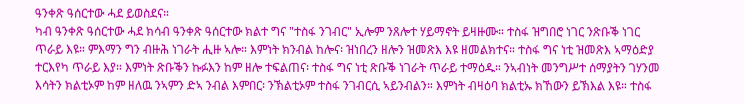ዓንቀጽ ዓሰርተው ሓደ ይወስደና።
ካብ ዓንቀጽ ዓሰርተው ሓደ ክሳብ ዓንቀጽ ዓሰርተው ክልተ ግና "ተስፋ ንገብር" ኢሎም ንጸሎተ ሃይማኖት ይዛዙሙ። ተስፋ ዝግበሮ ነገር ንጽቡቕ ነገር ጥራይ እዩ። ምእማን ግን ብዙሕ ነገራት ሒዙ ኣሎ። እምነት ክንብል ከሎና፡ ዝነበረን ዘሎን ዝመጽእ እዩ ዘመልክተና። ተስፋ ግና ነቲ ዝመጽእ ኣማዕድያ ተርእየካ ጥራይ እያ። እምነት ጽቡቕን ኩፉእን ከም ዘሎ ተፍልጠና፡ ተስፋ ግና ነቲ ጽቡቕ ነገራት ጥራይ ተማዕዱ። ንኣብነት መንግሥተ ሰማያትን ገሃንመ እሳትን ክልቲኦም ከም ዘለዉ ንኣምን ድኣ ንብል እምበር፡ ንኽልቲኦም ተስፋ ንገብርሲ ኣይንብልን። እምነት ብዛዕባ ክልቲኡ ክኸውን ይኽእል እዩ። ተስፋ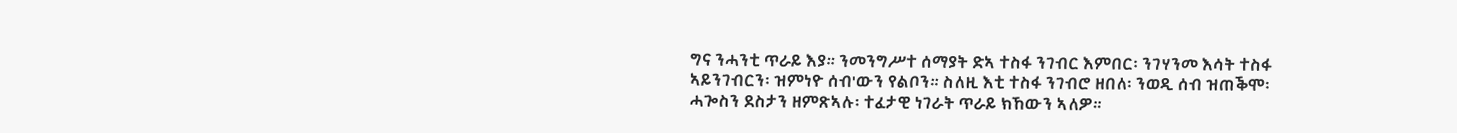ግና ንሓንቲ ጥራይ እያ። ንመንግሥተ ሰማያት ድኣ ተስፋ ንገብር እምበር፡ ንገሃንመ እሳት ተስፋ ኣይንገብርን፡ ዝምነዮ ሰብ'ውን የልቦን። ስለዚ እቲ ተስፋ ንገብሮ ዘበለ፡ ንወዲ ሰብ ዝጠቕሞ፡ ሓጐስን ደስታን ዘምጽኣሉ፡ ተፈታዊ ነገራት ጥራይ ክኸውን ኣለዎ።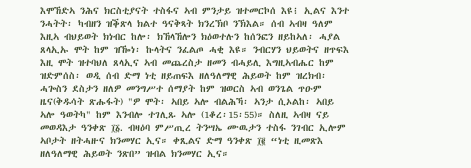እሞኸድኣ ንሕና ክርስቲያናት ተስፋና ኣብ ምንታይ ዝተመርኮሰ እዩ፧ ኢልና እንተ ንሓትት፡ ካብዘን ዝቕጽላ ክልተ ዓናቅጻት ክንረኽቦ ንኽእል። ሰብ ኣብዛ ዓለም እዚኣ ብህይወት ክነብር ከሎ፡ ክኸላኸሎን ክዕወተሉን ከሰንፎን ዘይከኣለ፡ ሓያል ጸላኢኡ ሞት ከም ዝዀነ፡ ኩላትና ንፈልጦ ሓቂ እዩ። ንብርሃን ህይወትና ዘጥፍእ እዚ ሞት ዝተባህለ ጸላኢና ኣብ መጨረስታ ዘመን ብሓይሊ እግዚኣብሔር ከም ዝድምሰስ፡ ወዲ ሰብ ድማ ነቲ ዘይጠፍእ ዘለዓለማዊ ሕይወት ከም ዝረክብ፡ ሓጐስን ደስታን ዘለዎ መንግሥተ ሰማያት ከም ዝወርስ ኣብ ወንጌል ጥዑም ዜና(ቅዱሳት ጽሑፋት) "ዎ ሞት፡ ኣበይ ኣሎ ብልሕኻ፡ ኣንታ ሲኦልከ፡ ኣበይ ኣሎ ዓወትካ" ከም እንብሎ ተገሊጹ ኣሎ (1ቆረ፡15፡55)። ስለዚ ኣብዛ ናይ መወዳእታ ዓንቀጽ ፲፩. ብዛዕባ ምሥጢረ ትንሣኤ ሙዉታን ተስፋ ንገብር ኢሎም ኣቦታት ዘትሓዙና ክንመሃር ኢና። ቀጺልና ድማ ዓንቀጽ ፲፪ “ነቲ ዚመጽእ ዘለዓለማዊ ሕይወት ንጽበ” ዝብል ክንመሃር ኢና።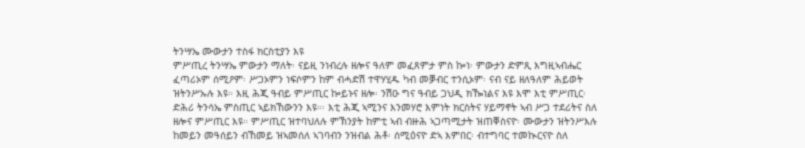ትንሣኤ ሙውታን ተስፋ ክርስቲያን እዩ
ምሥጢረ ትንሣኤ ምውታን ማለት፡ ናይዚ ንነብረሉ ዘሎና ዓለም መፈጸምታ ምስ ኰነ፡ ምውታን ድምጺ እግዚኣብሔር ፈጣሪኦም ሰሚዖም፡ ሥጋኦምን ነፍሶምን ከም ብሓድሽ ተዋሃሂዱ ካብ መቓብር ተንሲኦም፡ ናብ ናይ ዘለዓለም ሕይወት ዝትንሥኡሉ እዩ። እዚ ሕጂ ዓብይ ምሥጢር ኰይኑና ዘሎ፡ ንሽዑ ግና ዓብይ ጋህዲ ክዀነልና እዩ እሞ እቲ ምሥጢር፡ ድሕሪ ትንሳኤ ምስጢር ኣይክኸውንን እዩ።፡ እቲ ሕጂ ኣሚንና እንመሃሮ እምነት ክርስትና ሃይማኖት ኣብ ሥጋ ተደሪትና ስለ ዘሎና ምሥጢር እዩ። ምሥጢር ዝተባህለሉ ምኽንያት ከምቲ ኣብ ብዙሕ ኣጋጣሚታት ዝጠቐስናዮ፡ ሙውታን ዝትንሥእሉ ከመይን መዓሰይን ብኸመይ ዝኣመሰለ ኣገባብን ንዝብል ሕቶ፡ ሰሚዕናዮ ድኣ እምበር፡ ብተግባር ተመኲርናዮ ስለ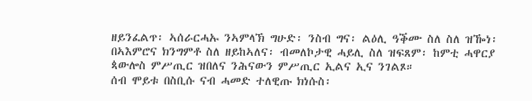ዘይንፈልጥ፡ ኣሰራርሓኡ ንኣምላኽ ግሁድ፡ ንስብ ግና፡ ልዕሊ ዓቕሙ ስለ ስለ ዝዀነ፡ በኣእምሮና ክንግምቶ ስለ ዘይከኣለና፡ ብመለኮታዊ ሓይሊ ስለ ዝፍጸም፡ ከምቲ ሓዋርያ ጳውሎስ ምሥጢር ዝበለና ንሕናውን ምሥጢር ኢልና ኢና ንገልጾ።
ሰብ ሞይቱ በስቢሱ ናብ ሓመድ ተለዊጡ ክነሱስ፡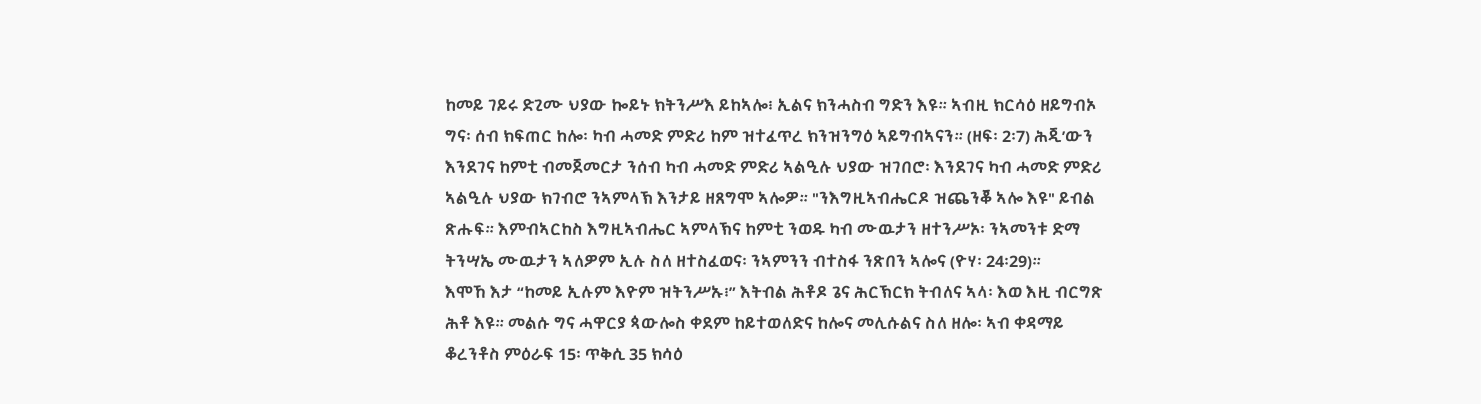ከመይ ገይሩ ድጊሙ ህያው ኰይኑ ክትንሥእ ይከኣሎ፧ ኢልና ክንሓስብ ግድን እዩ። ኣብዚ ክርሳዕ ዘይግብኦ ግና፡ ሰብ ክፍጠር ከሎ፡ ካብ ሓመድ ምድሪ ከም ዝተፈጥረ ክንዝንግዕ ኣይግብኣናን። (ዘፍ፡ 2፡7) ሕጂ’ውን እንደገና ከምቲ ብመጀመርታ ንሰብ ካብ ሓመድ ምድሪ ኣልዒሉ ህያው ዝገበሮ፡ እንደገና ካብ ሓመድ ምድሪ ኣልዒሉ ህያው ክገብሮ ንኣምላኽ እንታይ ዘጸግሞ ኣሎዎ። "ንእግዚኣብሔርዶ ዝጨንቖ ኣሎ እዩ" ይብል ጽሑፍ። እምብኣርከስ እግዚኣብሔር ኣምላኽና ከምቲ ንወዱ ካብ ሙዉታን ዘተንሥኦ፡ ንኣመንቱ ድማ ትንሣኤ ሙዉታን ኣለዎም ኢሉ ስለ ዘተስፈወና፡ ንኣምንን ብተስፋ ንጽበን ኣሎና (ዮሃ፡ 24፡29)።
እሞኸ እታ “ከመይ ኢሉም እዮም ዝትንሥኡ፧” እትብል ሕቶዶ ጌና ሕርኽርክ ትብለና ኣላ፡ እወ እዚ ብርግጽ ሕቶ እዩ። መልሱ ግና ሓዋርያ ጳውሎስ ቀደም ከይተወለድና ከሎና መሊሱልና ስለ ዘሎ፡ ኣብ ቀዳማይ ቆረንቶስ ምዕራፍ 15፡ ጥቅሲ 35 ክሳዕ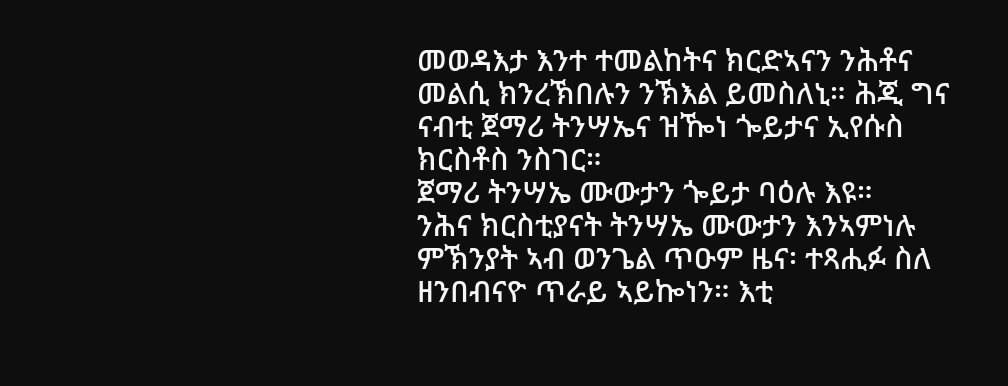መወዳእታ እንተ ተመልከትና ክርድኣናን ንሕቶና መልሲ ክንረኽበሉን ንኽእል ይመስለኒ። ሕጂ ግና ናብቲ ጀማሪ ትንሣኤና ዝዀነ ጐይታና ኢየሱስ ክርስቶስ ንስገር።
ጀማሪ ትንሣኤ ሙውታን ጐይታ ባዕሉ እዩ።
ንሕና ክርስቲያናት ትንሣኤ ሙውታን እንኣምነሉ ምኽንያት ኣብ ወንጌል ጥዑም ዜና፡ ተጻሒፉ ስለ ዘንበብናዮ ጥራይ ኣይኰነን። እቲ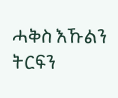ሓቅስ እኹልን ትርፍን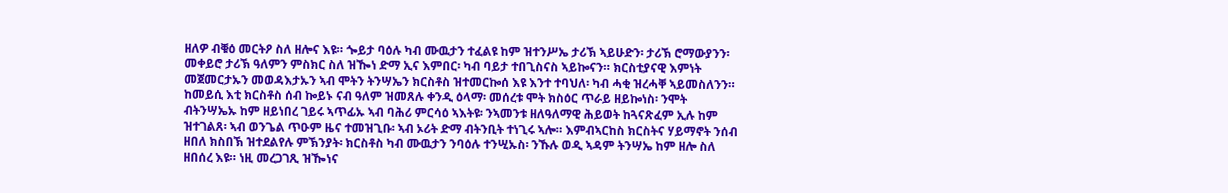ዘለዎ ብቑዕ መርትዖ ስለ ዘሎና እዩ። ጐይታ ባዕሉ ካብ ሙዉታን ተፈልዩ ከም ዝተንሥኤ ታሪኽ ኣይሁድን፡ ታሪኽ ሮማውያንን፡ መቀይሮ ታሪኽ ዓለምን ምስክር ስለ ዝዀነ ድማ ኢና እምበር፡ ካብ ባይታ ተበጊስናስ ኣይኰናን። ክርስቲያናዊ እምነት መጀመርታኡን መወዳእታኡን ኣብ ሞትን ትንሣኤን ክርስቶስ ዝተመርኰሰ እዩ እንተ ተባህለ፡ ካብ ሓቂ ዝረሓቐ ኣይመስለንን። ከመይሲ እቲ ክርስቶስ ሰብ ኰይኑ ናብ ዓለም ዝመጸሉ ቀንዲ ዕላማ፡ መሰረቱ ሞት ክስዕር ጥራይ ዘይኰነስ፡ ንሞት ብትንሣኤኡ ከም ዘይነበረ ገይሩ ኣጥፊኡ ኣብ ባሕሪ ምርሳዕ ኣእትዩ፡ ንኣመንቱ ዘለዓለማዊ ሕይወት ከጓናጽፈም ኢሉ ከም ዝተገልጸ፡ ኣብ ወንጌል ጥዑም ዜና ተመዝጊቡ፡ ኣብ ኦሪት ድማ ብትንቢት ተነጊሩ ኣሎ። እምብኣርከስ ክርስትና ሃይማኖት ንሰብ ዘበለ ክስበኽ ዝተደልየሉ ምኽንያት፡ ክርስቶስ ካብ ሙዉታን ንባዕሉ ተንሢኡስ፡ ንኹሉ ወዲ ኣዳም ትንሣኤ ከም ዘሎ ስለ ዘበሰረ እዩ። ነዚ መረጋገጺ ዝዀነና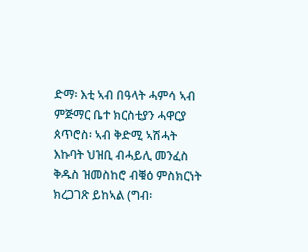ድማ፡ እቲ ኣብ በዓላት ሓምሳ ኣብ ምጅማር ቤተ ክርስቲያን ሓዋርያ ጰጥሮስ፡ ኣብ ቅድሚ ኣሽሓት እኩባት ህዝቢ ብሓይሊ መንፈስ ቅዱስ ዝመስከሮ ብቑዕ ምስክርነት ክረጋገጽ ይከኣል (ግብ፡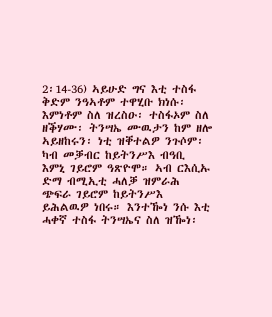2፡14-36) ኣይሁድ ግና እቲ ተስፋ ቅድም ንዓኣቶም ተዋሂቡ ክነሱ፡ እምነቶም ስለ ዝረስዑ፡ ተስፋኦም ስለ ዘቕሃሙ፡ ትንሣኤ ሙዉታን ከም ዘሎ ኣይዘከሩን፡ ነቲ ዝቐተልዎ ንጉሶም፡ ካብ መቓብር ከይትንሥእ ብዓቢ እምኒ ገይሮም ዓጽዮሞ። ኣብ ርእሲኡ ድማ ብሚኢቲ ሓለቓ ዝምራሕ ጭፍራ ገይሮም ከይትንሥእ ይሕልዉዎ ነበሩ። እንተዀነ ንሱ እቲ ሓቀኛ ተስፋ ትንሣኤና ስለ ዝዀነ፡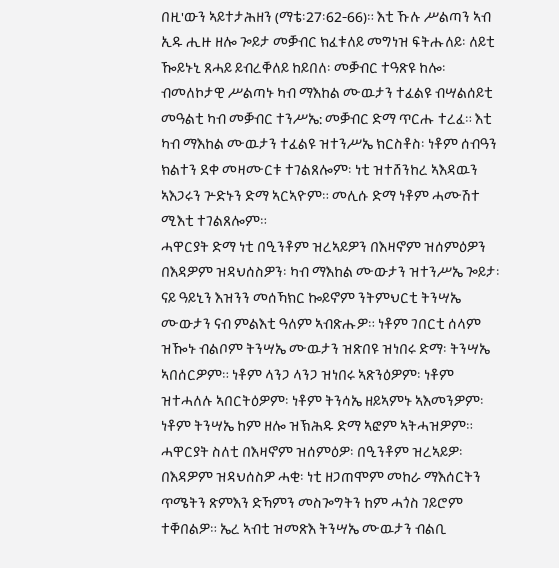በዚ'ውን ኣይተታሕዘን (ማቴ፡27፡62-66)። እቲ ኹሉ ሥልጣን ኣብ ኢዱ ሒዙ ዘሎ ጐይታ መቓብር ክፈቱለይ መግነዝ ፍትሑለይ፡ ለይቲ ዀይኑኒ ጸሓይ ይብረቐለይ ከይበለ፡ መቓብር ተዓጽዩ ከሎ፡ ብመለኮታዊ ሥልጣኑ ካብ ማእከል ሙዉታን ተፈልዩ ብሣልሰይቲ መዓልቲ ካብ መቓብር ተንሥኤ: መቓብር ድማ ጥርሑ ተረፈ። እቲ ካብ ማእከል ሙዉታን ተፈልዩ ዝተንሥኤ ክርስቶስ፡ ነቶም ሰብዓን ክልተን ደቀ መዛሙርቱ ተገልጸሎም፡ ነቲ ዝተሸንከረ ኣእዳዉን ኣእጋሩን ጕድኑን ድማ ኣርኣዮም። መሊሱ ድማ ነቶም ሓሙሽተ ሚእቲ ተገልጸሎም።
ሓዋርያት ድማ ነቲ በዒንቶም ዝረኣይዎን በእዛኖም ዝሰምዕዎን በእዳዎም ዝዳህሰስዎን፡ ካብ ማእከል ሙውታን ዝተንሥኤ ጐይታ፡ ናይ ዓይኒን እዝንን መሰኻክር ኰይኖም ንትምህርቲ ትንሣኤ ሙውታን ናብ ምልእቲ ዓለም ኣብጽሑዎ። ነቶም ገበርቲ ሰላም ዝዀኑ ብልቦም ትንሣኤ ሙዉታን ዝጽበዩ ዝነበሩ ድማ፡ ትንሣኤ ኣበሰርዎም። ነቶም ላንጋ ላንጋ ዝነበሩ ኣጽንዕዎም፡ ነቶም ዝተሓለሉ ኣበርትዕዎም፡ ነቶም ትንሳኤ ዘይኣምኑ ኣእመንዎም፡ ነቶም ትንሣኤ ከም ዘሎ ዝኽሕዱ ድማ ኣፎም ኣትሓዝዎም።
ሓዋርያት ስለቲ በእዛኖም ዝሰምዕዎ፡ በዒንቶም ዝረኣይዎ፡ በእዳዎም ዝዳህሰስዎ ሓቂ፡ ነቲ ዘጋጠሞም መከራ ማእሰርትን ጥሜትን ጽምእን ድኻምን መስጐግትን ከም ሓጎስ ገይሮም ተቐበልዎ። ኤረ ኣብቲ ዝመጽእ ትንሣኤ ሙዉታን ብልቢ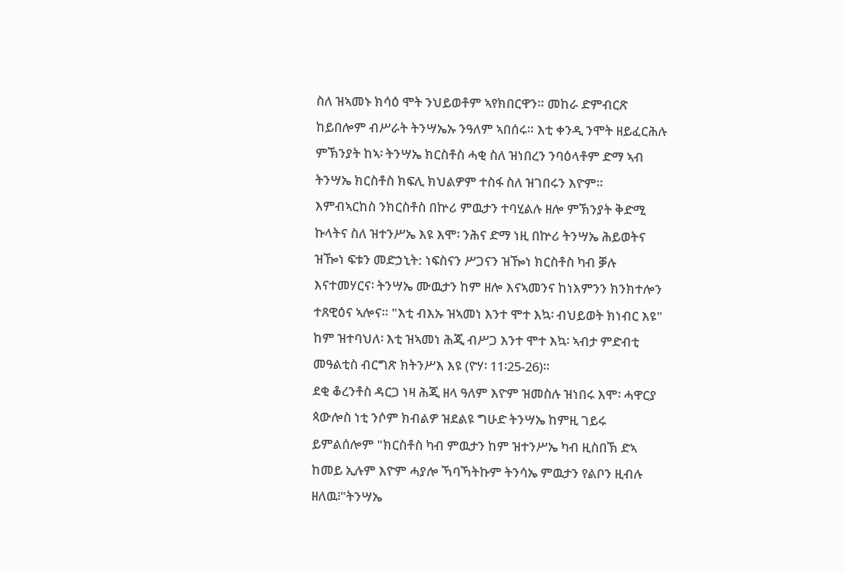ስለ ዝኣመኑ ክሳዕ ሞት ንህይወቶም ኣየክበርዋን። መከራ ድምብርጽ ከይበሎም ብሥራት ትንሣኤኡ ንዓለም ኣበሰሩ። እቲ ቀንዲ ንሞት ዘይፈርሕሉ ምኽንያት ከኣ፡ ትንሣኤ ክርስቶስ ሓቂ ስለ ዝነበረን ንባዕላቶም ድማ ኣብ ትንሣኤ ክርስቶስ ክፍሊ ክህልዎም ተስፋ ስለ ዝገበሩን እዮም።
እምብኣርከስ ንክርስቶስ በኵሪ ምዉታን ተባሂልሉ ዘሎ ምኽንያት ቅድሚ ኩላትና ስለ ዝተንሥኤ እዩ እሞ፡ ንሕና ድማ ነዚ በኵሪ ትንሣኤ ሕይወትና ዝዀነ ፍቱን መድኃኒት: ነፍስናን ሥጋናን ዝዀነ ክርስቶስ ካብ ቓሉ እናተመሃርና፡ ትንሣኤ ሙዉታን ከም ዘሎ እናኣመንና ከነእምንን ክንክተሎን ተጸዊዕና ኣሎና። "እቲ ብእኡ ዝኣመነ እንተ ሞተ እኳ፡ ብህይወት ክነብር እዩ" ከም ዝተባህለ፡ እቲ ዝኣመነ ሕጂ ብሥጋ እንተ ሞተ እኳ፡ ኣብታ ምድብቲ መዓልቲስ ብርግጽ ክትንሥእ እዩ (ዮሃ፡ 11፡25-26)።
ደቂ ቆረንቶስ ዳርጋ ነዛ ሕጂ ዘላ ዓለም እዮም ዝመስሉ ዝነበሩ እሞ፡ ሓዋርያ ጳውሎስ ነቲ ንሶም ክብልዎ ዝደልዩ ግሁድ ትንሣኤ ከምዚ ገይሩ ይምልሰሎም "ክርስቶስ ካብ ምዉታን ከም ዝተንሥኤ ካብ ዚስበኽ ድኣ ከመይ ኢሉም እዮም ሓያሎ ኻባኻትኩም ትንሳኤ ምዉታን የልቦን ዚብሉ ዘለዉ፧"ትንሣኤ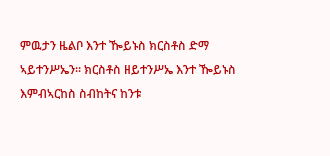ምዉታን ዜልቦ እንተ ዀይኑስ ክርስቶስ ድማ ኣይተንሥኤን። ክርስቶስ ዘይተንሥኤ እንተ ዀይኑስ እምብኣርከስ ስብከትና ከንቱ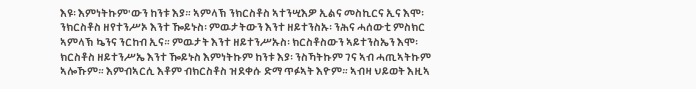እዩ፡ እምነትኩም'ውን ከንቱ እያ። ኣምላኽ ንክርስቶስ ኣተንሢእዎ ኢልና መስኪርና ኢና እሞ፡ ንክርስቶስ ዘየተንሥኦ እንተ ዀይኑስ፡ ምዉታትውን እንተ ዘይተንስኡ፡ ንሕና ሓሰውቲ ምስክር ኣምላኽ ኴንና ንርከብ ኢና። ምዉታት እንተ ዘይተንሥኡስ፡ ክርስቶስውን ኣይተንስኤን እሞ፡ ክርስቶስ ዘይተንሥኤ እንተ ዀይኑስ እምነትኩም ከንቱ እያ፡ ንስኻትኩም ገና ኣብ ሓጢኣትኩም ኣሎኹም። እምብኣርሲ እቶም ብክርስቶስ ዝደቀሱ ድማ ጥፉኣት እዮም። ኣብዛ ህይወት እዚኣ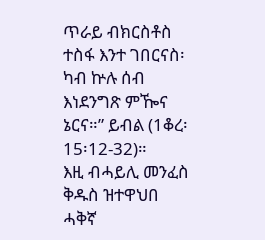ጥራይ ብክርስቶስ ተስፋ እንተ ገበርናስ፡ ካብ ኵሉ ሰብ እነደንግጽ ምዀና ኔርና።” ይብል (1ቆረ፡15፡12-32)።
እዚ ብሓይሊ መንፈስ ቅዱስ ዝተዋህበ ሓቅኛ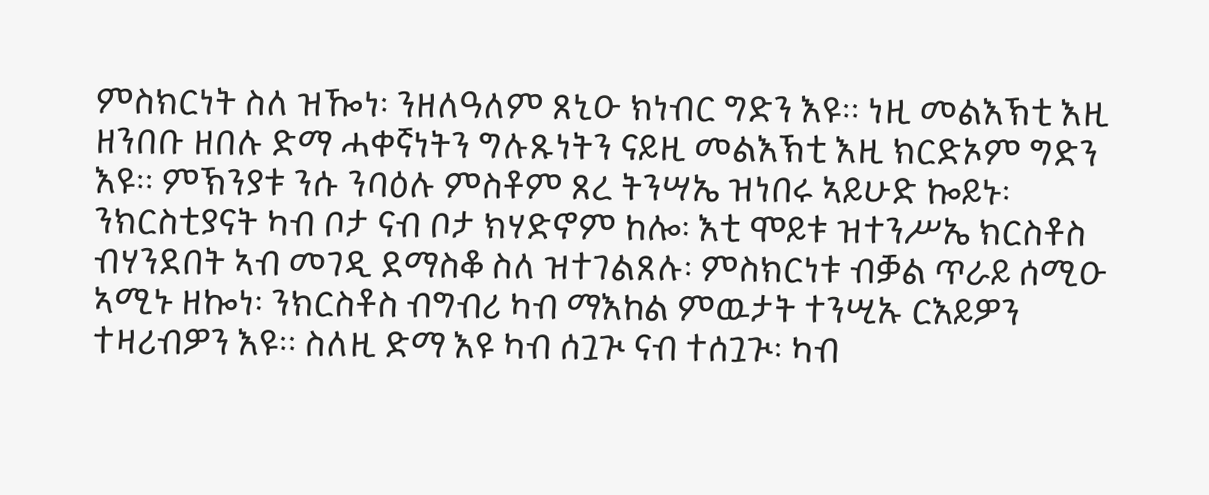ምስክርነት ስለ ዝዀነ፡ ንዘለዓለም ጸኒዑ ክነብር ግድን እዩ። ነዚ መልእኽቲ እዚ ዘንበቡ ዘበሉ ድማ ሓቀኛነትን ግሉጹነትን ናይዚ መልእኽቲ እዚ ክርድኦም ግድን እዩ። ምኽንያቱ ንሱ ንባዕሉ ምስቶም ጸረ ትንሣኤ ዝነበሩ ኣይሁድ ኰይኑ፡ ንክርስቲያናት ካብ ቦታ ናብ ቦታ ክሃድኖም ከሎ፡ እቲ ሞይቱ ዝተንሥኤ ክርስቶስ ብሃንደበት ኣብ መገዲ ደማስቆ ስለ ዝተገልጸሉ፡ ምስክርነቱ ብቓል ጥራይ ሰሚዑ ኣሚኑ ዘኰነ፡ ንክርስቶስ ብግብሪ ካብ ማእከል ምዉታት ተንሢኡ ርእይዎን ተዛሪብዎን እዩ። ስለዚ ድማ እዩ ካብ ሰጓጒ ናብ ተሰጓጒ፡ ካብ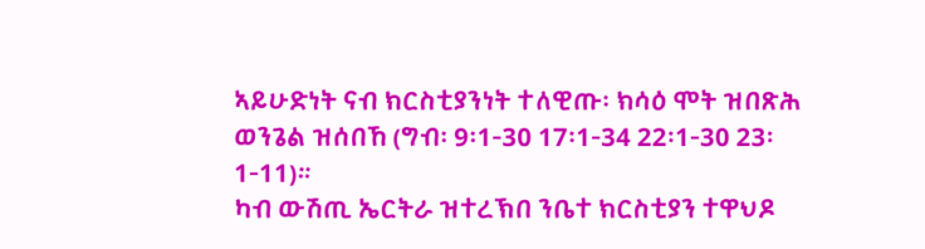ኣይሁድነት ናብ ክርስቲያንነት ተለዊጡ፡ ክሳዕ ሞት ዝበጽሕ ወንጌል ዝሰበኸ (ግብ፡ 9፡1-30 17፡1-34 22፡1-30 23፡1-11)።
ካብ ውሽጢ ኤርትራ ዝተረኽበ ንቤተ ክርስቲያን ተዋህዶ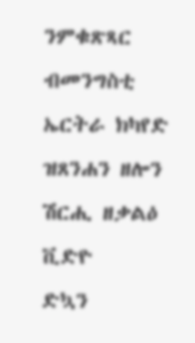ንምቁጽጻር ብመንግስቲ ኤርትራ ክካየድ ዝጸንሐን ዘሎን ሽርሒ ዘቃልዕ ቪድዮ
ድኳን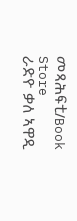መጻሕፍቲ/Book Store
ራድዮ ቃለ ኣዋዲ